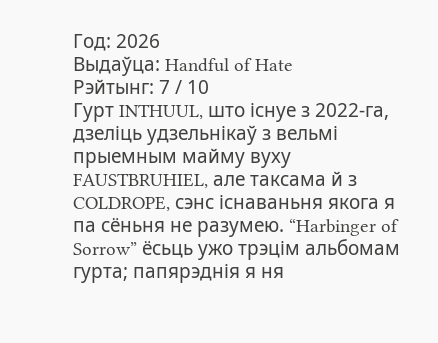Год: 2026
Выдаўца: Handful of Hate
Рэйтынг: 7 / 10
Гурт INTHUUL, што існуе з 2022-га, дзеліць удзельнікаў з вельмі прыемным майму вуху FAUSTBRUHIEL, але таксама й з COLDROPE, сэнс існаваньня якога я па сёньня не разумею. “Harbinger of Sorrow” ёсьць ужо трэцім альбомам гурта; папярэднія я ня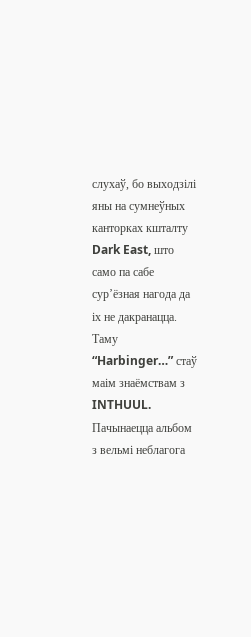слухаў, бо выходзілі яны на сумнеўных канторках кшталту Dark East, што само па сабе сур’ёзная нагода да іх не дакранацца. Таму “Harbinger…” стаў маім знаёмствам з INTHUUL.
Пачынаецца альбом з вельмі неблагога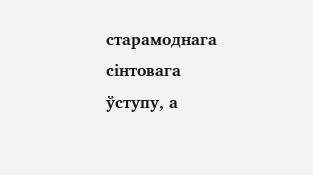старамоднага сінтовага ўступу, а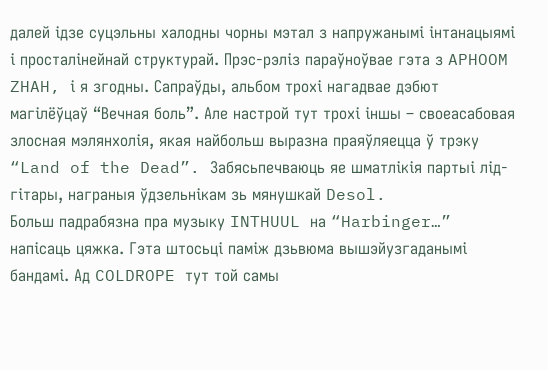далей ідзе суцэльны халодны чорны мэтал з напружанымі інтанацыямі і просталінейнай структурай. Прэс-рэліз параўноўвае гэта з APHOOM ZHAH, і я згодны. Сапраўды, альбом трохі нагадвае дэбют магілёўцаў “Вечная боль”. Але настрой тут трохі іншы – своеасабовая злосная мэлянхолія, якая найбольш выразна праяўляецца ў трэку “Land of the Dead”. Забясьпечваюць яе шматлікія партыі лід-гітары, награныя ўдзельнікам зь мянушкай Desol.
Больш падрабязна пра музыку INTHUUL на “Harbinger…” напісаць цяжка. Гэта штосьці паміж дзьвюма вышэйузгаданымі бандамі. Ад COLDROPE тут той самы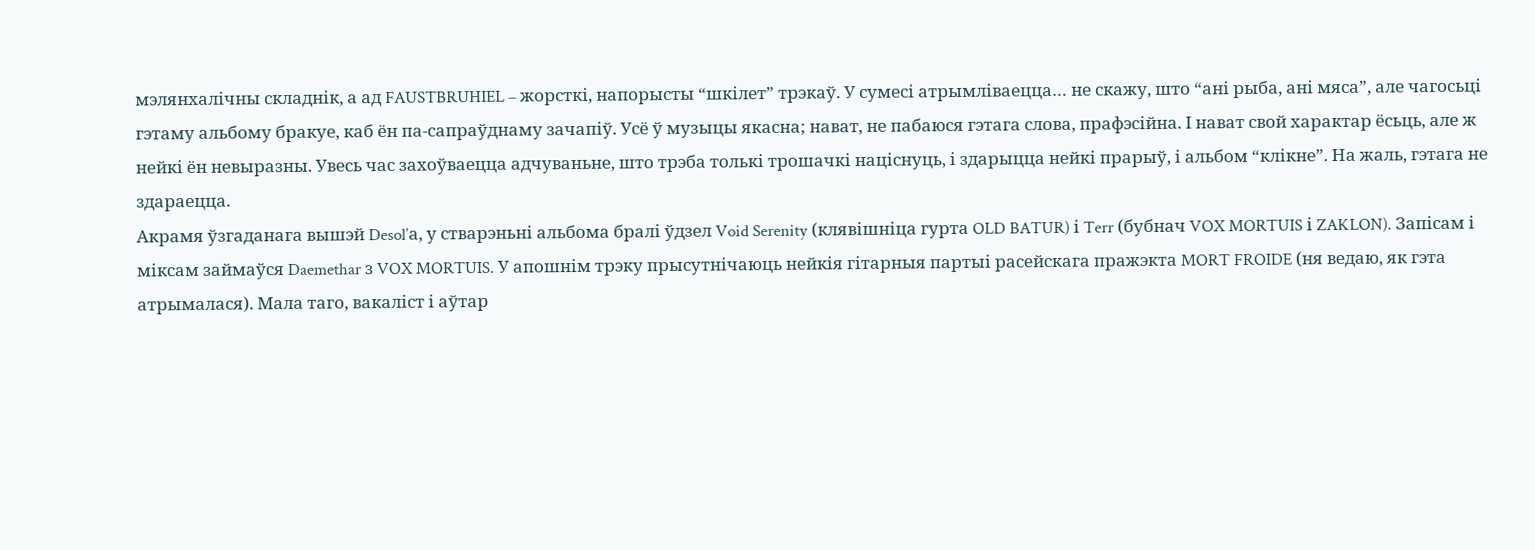мэлянхалічны складнік, а ад FAUSTBRUHIEL – жорсткі, напорысты “шкілет” трэкаў. У сумесі атрымліваецца… не скажу, што “ані рыба, ані мяса”, але чагосьці гэтаму альбому бракуе, каб ён па-сапраўднаму зачапіў. Усё ў музыцы якасна; нават, не пабаюся гэтага слова, прафэсійна. І нават свой характар ёсьць, але ж нейкі ён невыразны. Увесь час захоўваецца адчуваньне, што трэба толькі трошачкі націснуць, і здарыцца нейкі прарыў, і альбом “клікне”. На жаль, гэтага не здараецца.
Акрамя ўзгаданага вышэй Desol’а, у стварэньні альбома бралі ўдзел Void Serenity (клявішніца гурта OLD BATUR) і Terr (бубнач VOX MORTUIS і ZAKLON). Запісам і міксам займаўся Daemethar з VOX MORTUIS. У апошнім трэку прысутнічаюць нейкія гітарныя партыі расейскага пражэкта MORT FROIDE (ня ведаю, як гэта атрымалася). Мала таго, вакаліст і аўтар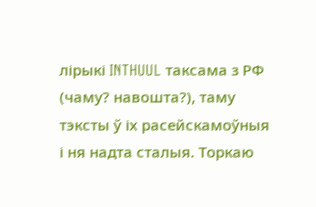лірыкі INTHUUL таксама з РФ (чаму? навошта?), таму тэксты ў іх расейскамоўныя і ня надта сталыя. Торкаю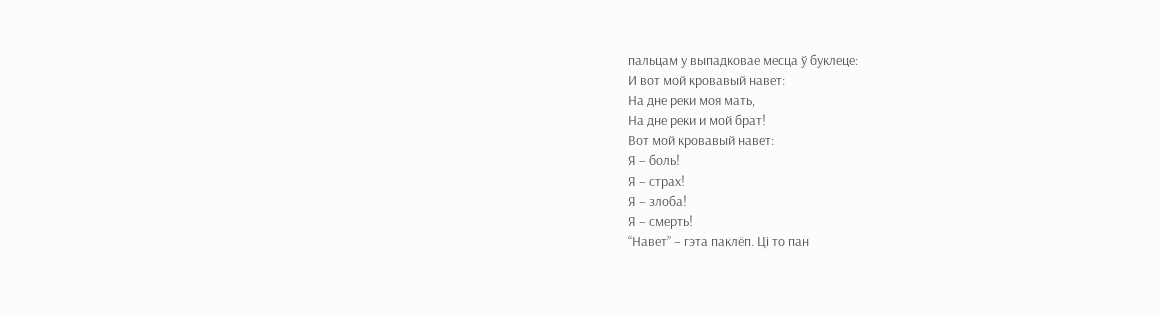пальцам у выпадковае месца ў буклеце:
И вот мой кровавый навет:
На дне реки моя мать,
На дне реки и мой брат!
Вот мой кровавый навет:
Я – боль!
Я – страх!
Я – злоба!
Я – смерть!
“Навет” – гэта паклёп. Ці то пан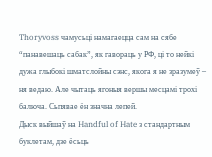Thoryvoss чамусьці намагаецца сам на сябе “панавешаць сабак”, як гавораць у РФ, ці то нейкі дужа глыбокі шматслойны сэнс, якога я не зразумеў – ня ведаю. Але чытаць ягоныя вершы месцамі трохі балюча. Сьпявае ён значна лепей.
Дыск выйшаў на Handful of Hate з стандартным буклетам, дзе ёсьць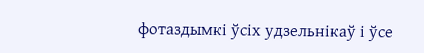фотаздымкі ўсіх удзельнікаў і ўсе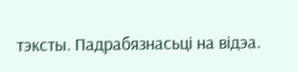тэксты. Падрабязнасьці на відэа.